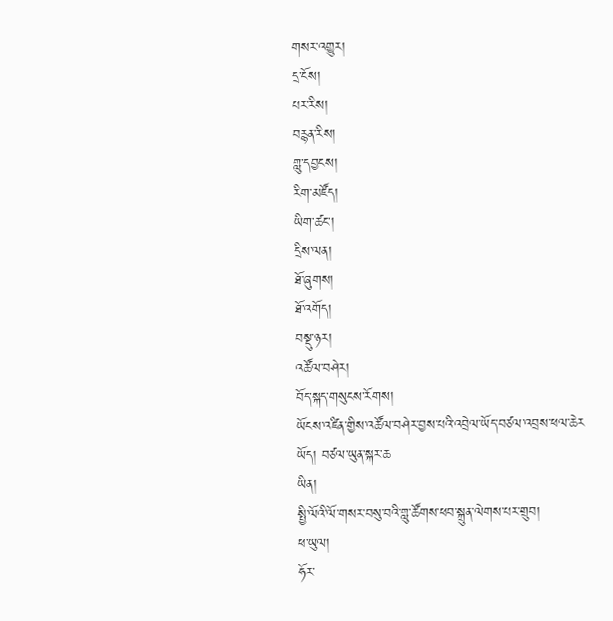གསར་འགྱུར།
དྲ་ངོས།
པར་རིས།
བརྙན་རིས།
གླུ་དབྱངས།
རིག་མཛོད།
ཡིག་ཚང་།
དྲིས་ལན།
ཐོ་ཞུགས།
ཐོ་འགོད།
བསྡུ་ཉར།
འཚོལ་བཤེར།
བོད་སྐད་གསུངས་རོགས།
ཡོངས་འཛིན་གྱིས་འཚོལ་བཤེར་བྱས་པའི་འབྲེལ་ཡོད་བཙལ་འབྲས་ཕལ་ཆེར
ཡོད། བཙལ་ཡུན་སྐར་ཆ
ཡིན།
སྤྱི་ལོའི་ལོ་གསར་བསུ་བའི་གླུ་ཚོགས་ཕབ་སྐྲུན་ལེགས་པར་གྲུབ།
ཕ་ཡུལ།
ཧོར་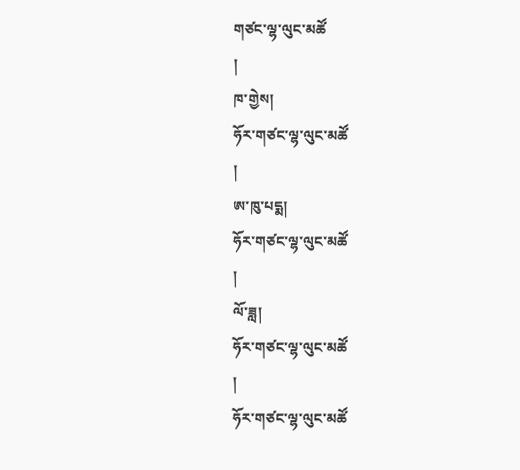གཙང་ལྷ་ལུང་མཚོ
།
ཁ་གྱེས།
ཧོར་གཙང་ལྷ་ལུང་མཚོ
།
ཨ་ཁུ་པདྨ།
ཧོར་གཙང་ལྷ་ལུང་མཚོ
།
ལོ་ཟླ།
ཧོར་གཙང་ལྷ་ལུང་མཚོ
།
ཧོར་གཙང་ལྷ་ལུང་མཚོ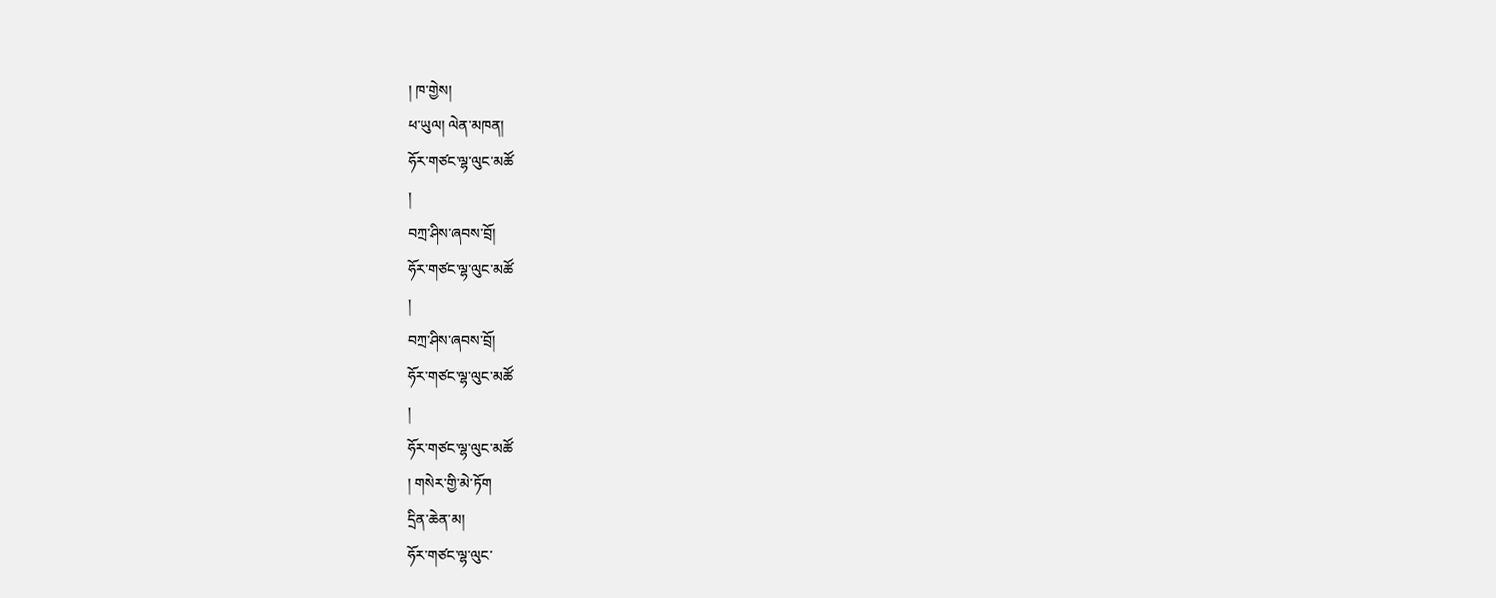། ཁ་གྱེས།
ཕ་ཡུལ། ལེན་མཁན།
ཧོར་གཙང་ལྷ་ལུང་མཚོ
།
བཀྲ་ཤིས་ཞབས་བྲོ།
ཧོར་གཙང་ལྷ་ལུང་མཚོ
།
བཀྲ་ཤིས་ཞབས་བྲོ།
ཧོར་གཙང་ལྷ་ལུང་མཚོ
།
ཧོར་གཙང་ལྷ་ལུང་མཚོ
། གསེར་གྱི་མེ་ཏོག
དྲིན་ཆེན་མ།
ཧོར་གཙང་ལྷ་ལུང་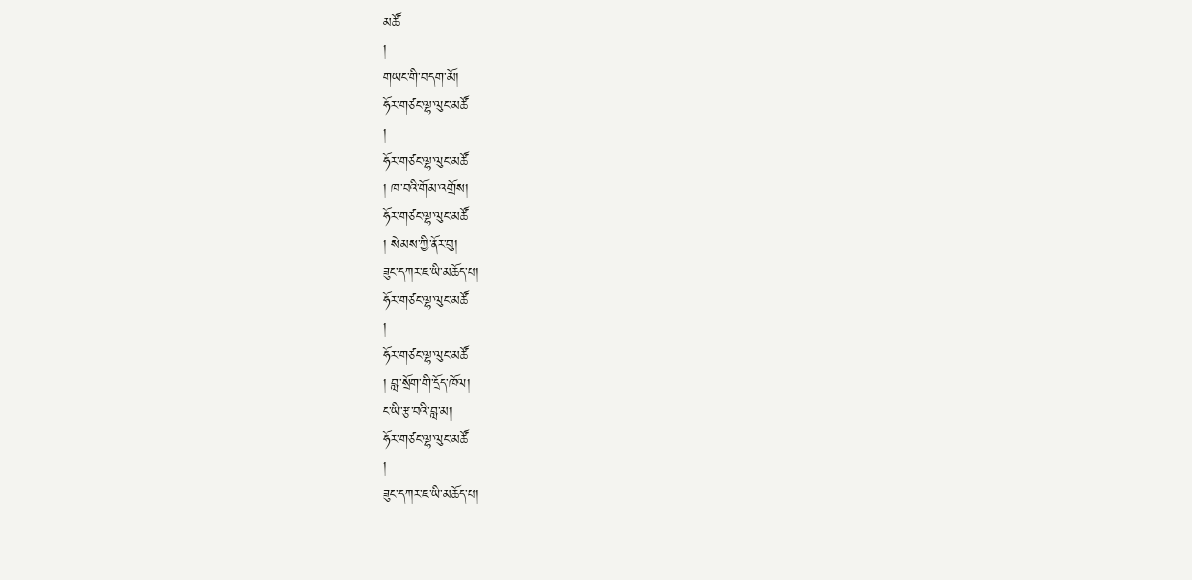མཚོ
།
གཡང་གི་བདག་མོ།
ཧོར་གཙང་ལྷ་ལུང་མཚོ
།
ཧོར་གཙང་ལྷ་ལུང་མཚོ
། ཁ་བའི་གོམ་འགྲོས།
ཧོར་གཙང་ལྷ་ལུང་མཚོ
། སེམས་ཀྱི་ནོར་བུ།
ཟུང་དཀར་ཇ་ཡི་མཆོད་པ།
ཧོར་གཙང་ལྷ་ལུང་མཚོ
།
ཧོར་གཙང་ལྷ་ལུང་མཚོ
། བླ་སྲོག་གི་དྲོད་ཁོལ།
ང་ཡི་རྩ་བའི་བླ་མ།
ཧོར་གཙང་ལྷ་ལུང་མཚོ
།
ཟུང་དཀར་ཇ་ཡི་མཆོད་པ།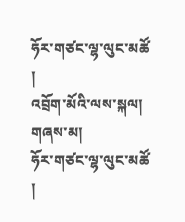ཧོར་གཙང་ལྷ་ལུང་མཚོ
།
འབྲོག་མོའི་ལས་སྐལ། གཞས་མ།
ཧོར་གཙང་ལྷ་ལུང་མཚོ
།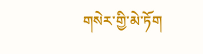གསེར་གྱི་མེ་ཏོག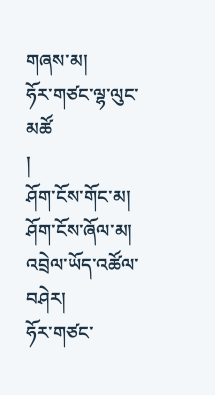གཞས་མ།
ཧོར་གཙང་ལྷ་ལུང་མཚོ
།
ཤོག་ངོས་གོང་མ།
ཤོག་ངོས་ཞོལ་མ།
འབྲེལ་ཡོད་འཚོལ་བཤེར།
ཧོར་གཙང་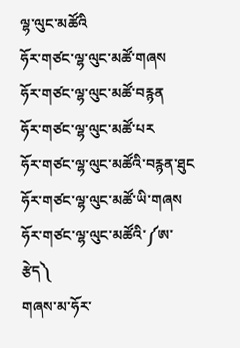ལྷ་ལུང་མཚོའི
ཧོར་གཙང་ལྷ་ལུང་མཚོ་གཞས
ཧོར་གཙང་ལྷ་ལུང་མཚོ་བརྙན
ཧོར་གཙང་ལྷ་ལུང་མཚོ་པར
ཧོར་གཙང་ལྷ་ལུང་མཚོའི་བརྙན་ཐུང
ཧོར་གཙང་ལྷ་ལུང་མཚོ་ཡི་གཞས
ཧོར་གཙང་ལྷ་ལུང་མཚོའི་༼ཨ་རྩེད༽
གཞས་མ་ཧོར་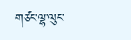གཙང་ལྷ་ལུང་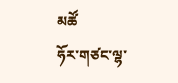མཚོ
ཧོར་གཙང་ལྷ་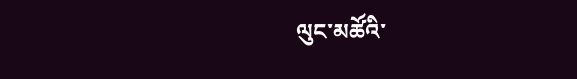ལུང་མཚོའི་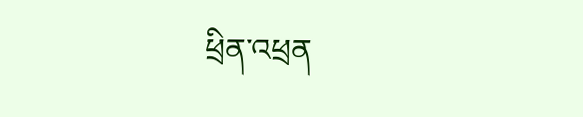ཕྲིན་འཕྲན